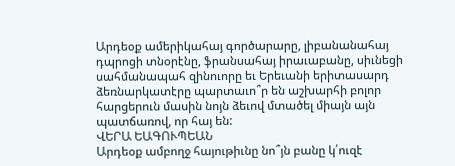Արդեօք ամերիկահայ գործարարը, լիբանանահայ դպրոցի տնօրէնը, ֆրանսահայ իրաւաբանը, սիւնեցի սահմանապահ զինուորը եւ Երեւանի երիտասարդ ձեռնարկատէրը պարտաւո՞ր են աշխարհի բոլոր հարցերուն մասին նոյն ձեւով մտածել միայն այն պատճառով, որ հայ են:
ՎԵՐԱ ԵԱԳՈՒՊԵԱՆ
Արդեօք ամբողջ հայութիւնը նո՞յն բանը կ՛ուզէ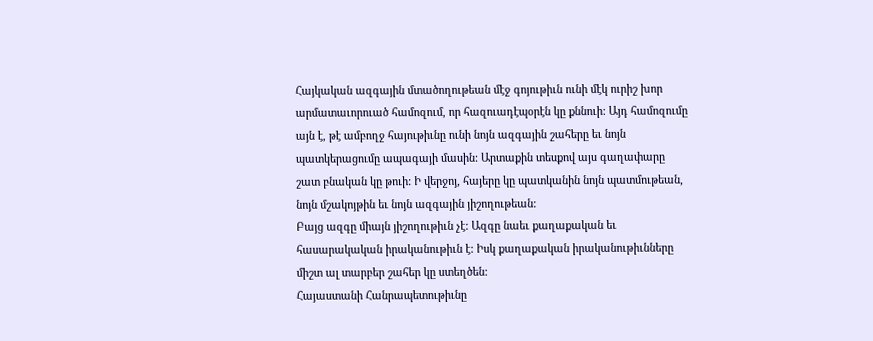Հայկական ազգային մտածողութեան մէջ գոյութիւն ունի մէկ ուրիշ խոր արմատաւորուած համոզում, որ հազուադէպօրէն կը քննուի: Այդ համոզումը այն է, թէ ամբողջ հայութիւնը ունի նոյն ազգային շահերը եւ նոյն պատկերացումը ապագայի մասին: Արտաքին տեսքով այս գաղափարը շատ բնական կը թուի: Ի վերջոյ, հայերը կը պատկանին նոյն պատմութեան, նոյն մշակոյթին եւ նոյն ազգային յիշողութեան:
Բայց ազգը միայն յիշողութիւն չէ: Ազգը նաեւ քաղաքական եւ հասարակական իրականութիւն է: Իսկ քաղաքական իրականութիւնները միշտ ալ տարբեր շահեր կը ստեղծեն:
Հայաստանի Հանրապետութիւնը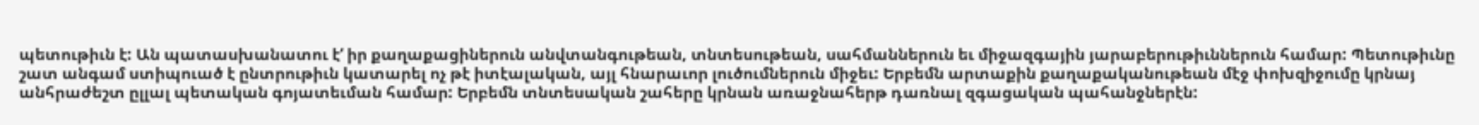պետութիւն է: Ան պատասխանատու է‘ իր քաղաքացիներուն անվտանգութեան, տնտեսութեան, սահմաններուն եւ միջազգային յարաբերութիւններուն համար: Պետութիւնը շատ անգամ ստիպուած է ընտրութիւն կատարել ոչ թէ իտէալական, այլ հնարաւոր լուծումներուն միջեւ: Երբեմն արտաքին քաղաքականութեան մէջ փոխզիջումը կրնայ անհրաժեշտ ըլլալ պետական գոյատեւման համար: Երբեմն տնտեսական շահերը կրնան առաջնահերթ դառնալ զգացական պահանջներէն: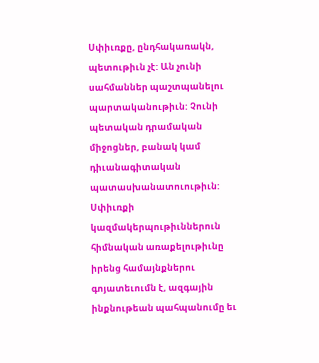Սփիւռքը, ընդհակառակն, պետութիւն չէ: Ան չունի սահմաններ պաշտպանելու պարտականութիւն: Չունի պետական դրամական միջոցներ, բանակ կամ դիւանագիտական պատասխանատուութիւն: Սփիւռքի կազմակերպութիւններուն հիմնական առաքելութիւնը իրենց համայնքներու գոյատեւումն է, ազգային ինքնութեան պահպանումը եւ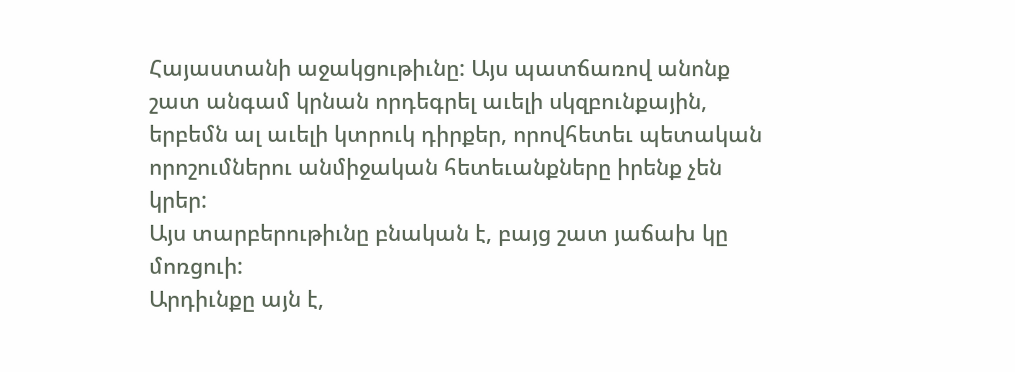Հայաստանի աջակցութիւնը: Այս պատճառով անոնք շատ անգամ կրնան որդեգրել աւելի սկզբունքային, երբեմն ալ աւելի կտրուկ դիրքեր, որովհետեւ պետական որոշումներու անմիջական հետեւանքները իրենք չեն կրեր:
Այս տարբերութիւնը բնական է, բայց շատ յաճախ կը մոռցուի:
Արդիւնքը այն է,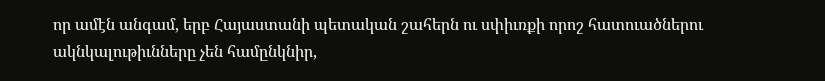որ ամէն անգամ, երբ Հայաստանի պետական շահերն ու սփիւռքի որոշ հատուածներու ակնկալութիւնները չեն համընկնիր,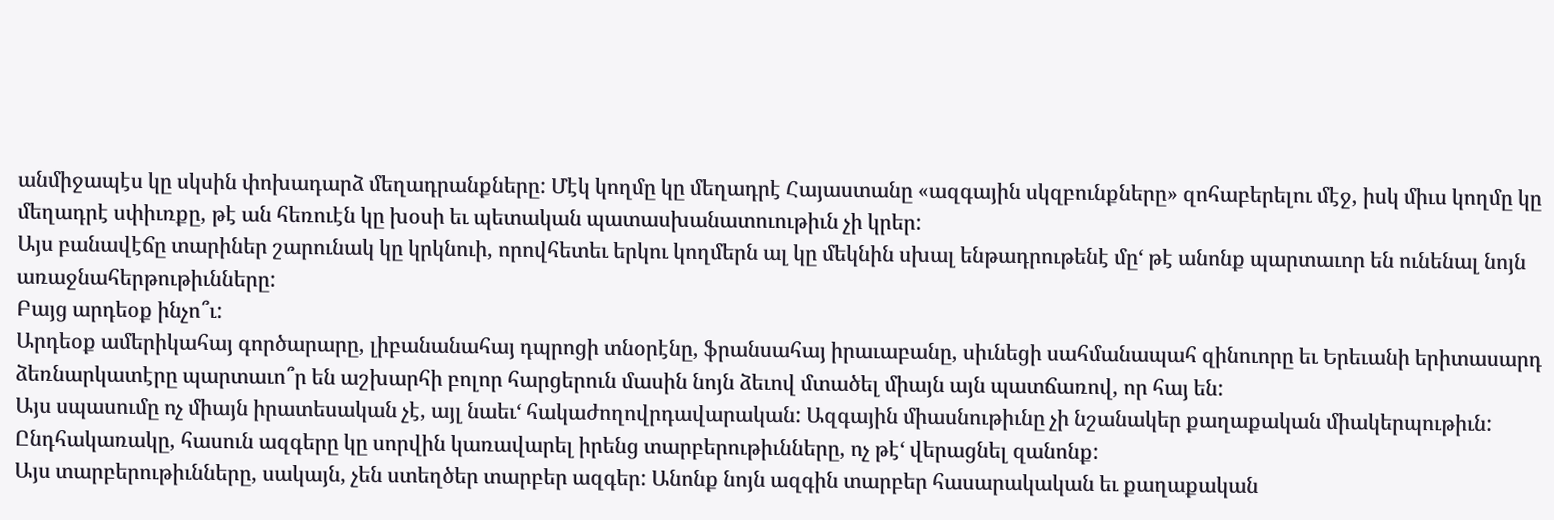անմիջապէս կը սկսին փոխադարձ մեղադրանքները: Մէկ կողմը կը մեղադրէ Հայաստանը «ազգային սկզբունքները» զոհաբերելու մէջ, իսկ միւս կողմը կը մեղադրէ սփիւռքը, թէ ան հեռուէն կը խօսի եւ պետական պատասխանատուութիւն չի կրեր:
Այս բանավէճը տարիներ շարունակ կը կրկնուի, որովհետեւ երկու կողմերն ալ կը մեկնին սխալ ենթադրութենէ մը‘ թէ անոնք պարտաւոր են ունենալ նոյն առաջնահերթութիւնները:
Բայց արդեօք ինչո՞ւ:
Արդեօք ամերիկահայ գործարարը, լիբանանահայ դպրոցի տնօրէնը, ֆրանսահայ իրաւաբանը, սիւնեցի սահմանապահ զինուորը եւ Երեւանի երիտասարդ ձեռնարկատէրը պարտաւո՞ր են աշխարհի բոլոր հարցերուն մասին նոյն ձեւով մտածել միայն այն պատճառով, որ հայ են:
Այս սպասումը ոչ միայն իրատեսական չէ, այլ նաեւ‘ հակաժողովրդավարական: Ազգային միասնութիւնը չի նշանակեր քաղաքական միակերպութիւն: Ընդհակառակը, հասուն ազգերը կը սորվին կառավարել իրենց տարբերութիւնները, ոչ թէ‘ վերացնել զանոնք:
Այս տարբերութիւնները, սակայն, չեն ստեղծեր տարբեր ազգեր: Անոնք նոյն ազգին տարբեր հասարակական եւ քաղաքական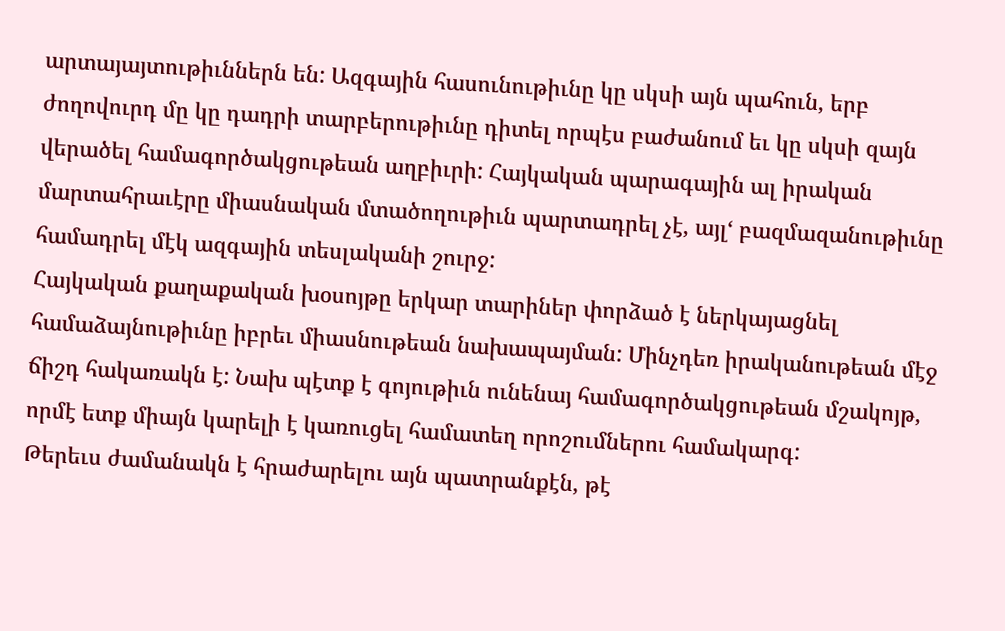արտայայտութիւններն են: Ազգային հասունութիւնը կը սկսի այն պահուն, երբ ժողովուրդ մը կը դադրի տարբերութիւնը դիտել որպէս բաժանում եւ կը սկսի զայն վերածել համագործակցութեան աղբիւրի: Հայկական պարագային ալ իրական մարտահրաւէրը միասնական մտածողութիւն պարտադրել չէ, այլ‘ բազմազանութիւնը համադրել մէկ ազգային տեսլականի շուրջ:
Հայկական քաղաքական խօսոյթը երկար տարիներ փորձած է ներկայացնել համաձայնութիւնը իբրեւ միասնութեան նախապայման: Մինչդեռ իրականութեան մէջ ճիշդ հակառակն է: Նախ պէտք է գոյութիւն ունենայ համագործակցութեան մշակոյթ, որմէ ետք միայն կարելի է կառուցել համատեղ որոշումներու համակարգ:
Թերեւս ժամանակն է հրաժարելու այն պատրանքէն, թէ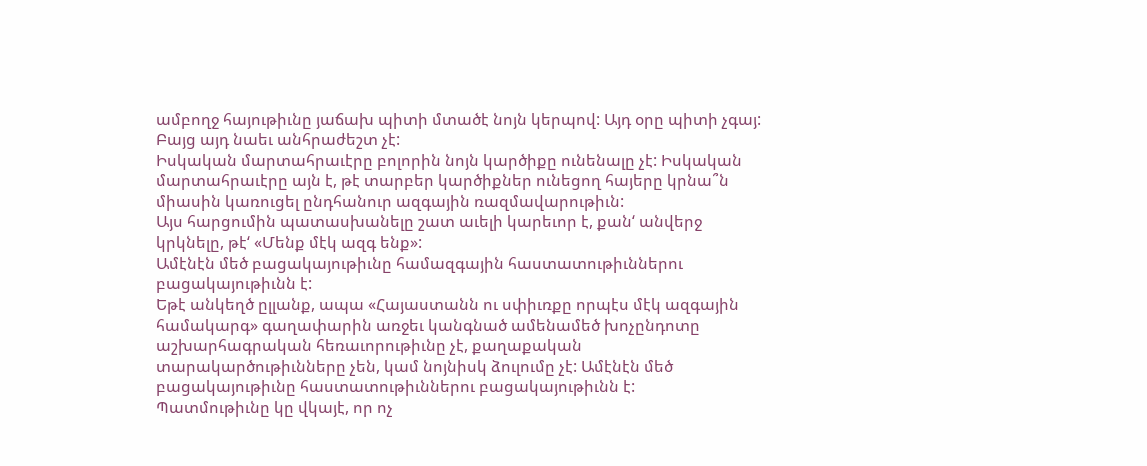ամբողջ հայութիւնը յաճախ պիտի մտածէ նոյն կերպով: Այդ օրը պիտի չգայ: Բայց այդ նաեւ անհրաժեշտ չէ:
Իսկական մարտահրաւէրը բոլորին նոյն կարծիքը ունենալը չէ: Իսկական մարտահրաւէրը այն է, թէ տարբեր կարծիքներ ունեցող հայերը կրնա՞ն միասին կառուցել ընդհանուր ազգային ռազմավարութիւն:
Այս հարցումին պատասխանելը շատ աւելի կարեւոր է, քան‘ անվերջ կրկնելը, թէ‘ «Մենք մէկ ազգ ենք»:
Ամէնէն մեծ բացակայութիւնը համազգային հաստատութիւններու բացակայութիւնն է:
Եթէ անկեղծ ըլլանք, ապա «Հայաստանն ու սփիւռքը որպէս մէկ ազգային համակարգ» գաղափարին առջեւ կանգնած ամենամեծ խոչընդոտը աշխարհագրական հեռաւորութիւնը չէ, քաղաքական տարակարծութիւնները չեն, կամ նոյնիսկ ձուլումը չէ: Ամէնէն մեծ բացակայութիւնը հաստատութիւններու բացակայութիւնն է:
Պատմութիւնը կը վկայէ, որ ոչ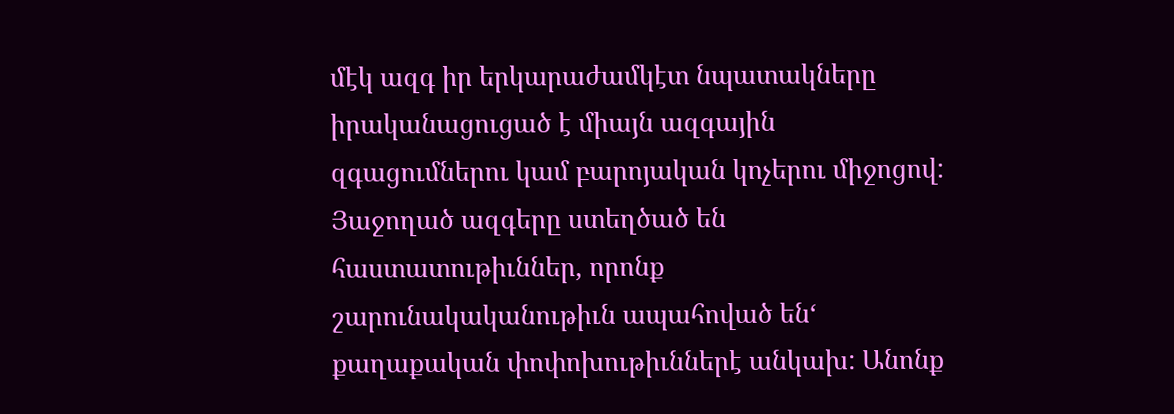մէկ ազգ իր երկարաժամկէտ նպատակները իրականացուցած է միայն ազգային զգացումներու կամ բարոյական կոչերու միջոցով: Յաջողած ազգերը ստեղծած են հաստատութիւններ, որոնք շարունակականութիւն ապահոված են‘ քաղաքական փոփոխութիւններէ անկախ: Անոնք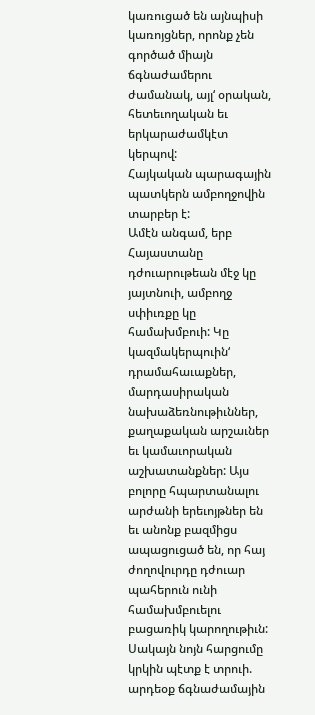կառուցած են այնպիսի կառոյցներ, որոնք չեն գործած միայն ճգնաժամերու ժամանակ, այլ‘ օրական, հետեւողական եւ երկարաժամկէտ կերպով:
Հայկական պարագային պատկերն ամբողջովին տարբեր է:
Ամէն անգամ, երբ Հայաստանը դժուարութեան մէջ կը յայտնուի, ամբողջ սփիւռքը կը համախմբուի: Կը կազմակերպուին‘ դրամահաւաքներ, մարդասիրական նախաձեռնութիւններ, քաղաքական արշաւներ եւ կամաւորական աշխատանքներ: Այս բոլորը հպարտանալու արժանի երեւոյթներ են եւ անոնք բազմիցս ապացուցած են, որ հայ ժողովուրդը դժուար պահերուն ունի համախմբուելու բացառիկ կարողութիւն:
Սակայն նոյն հարցումը կրկին պէտք է տրուի. արդեօք ճգնաժամային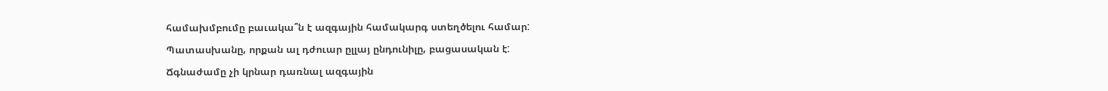համախմբումը բաւակա՞ն է ազգային համակարգ ստեղծելու համար:
Պատասխանը, որքան ալ դժուար ըլլայ ընդունիլը, բացասական է:
Ճգնաժամը չի կրնար դառնալ ազգային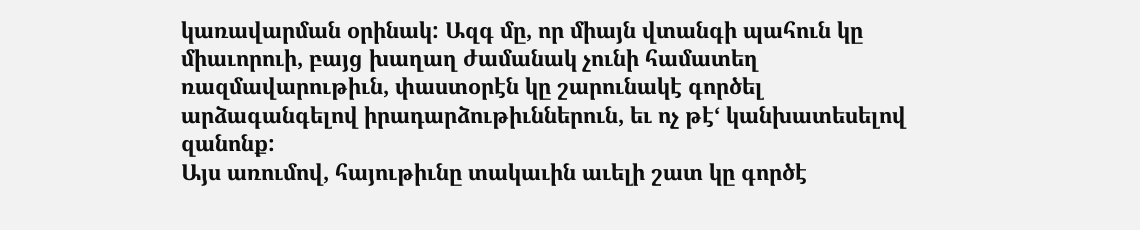կառավարման օրինակ: Ազգ մը, որ միայն վտանգի պահուն կը միաւորուի, բայց խաղաղ ժամանակ չունի համատեղ ռազմավարութիւն, փաստօրէն կը շարունակէ գործել արձագանգելով իրադարձութիւններուն, եւ ոչ թէ‘ կանխատեսելով զանոնք:
Այս առումով, հայութիւնը տակաւին աւելի շատ կը գործէ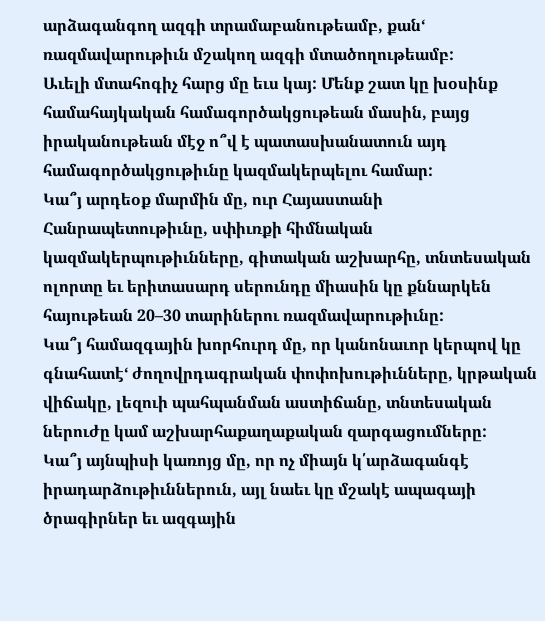արձագանգող ազգի տրամաբանութեամբ, քան‘ ռազմավարութիւն մշակող ազգի մտածողութեամբ:
Աւելի մտահոգիչ հարց մը եւս կայ: Մենք շատ կը խօսինք համահայկական համագործակցութեան մասին, բայց իրականութեան մէջ ո՞վ է պատասխանատուն այդ համագործակցութիւնը կազմակերպելու համար:
Կա՞յ արդեօք մարմին մը, ուր Հայաստանի Հանրապետութիւնը, սփիւռքի հիմնական կազմակերպութիւնները, գիտական աշխարհը, տնտեսական ոլորտը եւ երիտասարդ սերունդը միասին կը քննարկեն հայութեան 20–30 տարիներու ռազմավարութիւնը:
Կա՞յ համազգային խորհուրդ մը, որ կանոնաւոր կերպով կը գնահատէ‘ ժողովրդագրական փոփոխութիւնները, կրթական վիճակը, լեզուի պահպանման աստիճանը, տնտեսական ներուժը կամ աշխարհաքաղաքական զարգացումները:
Կա՞յ այնպիսի կառոյց մը, որ ոչ միայն կ՛արձագանգէ իրադարձութիւններուն, այլ նաեւ կը մշակէ ապագայի ծրագիրներ եւ ազգային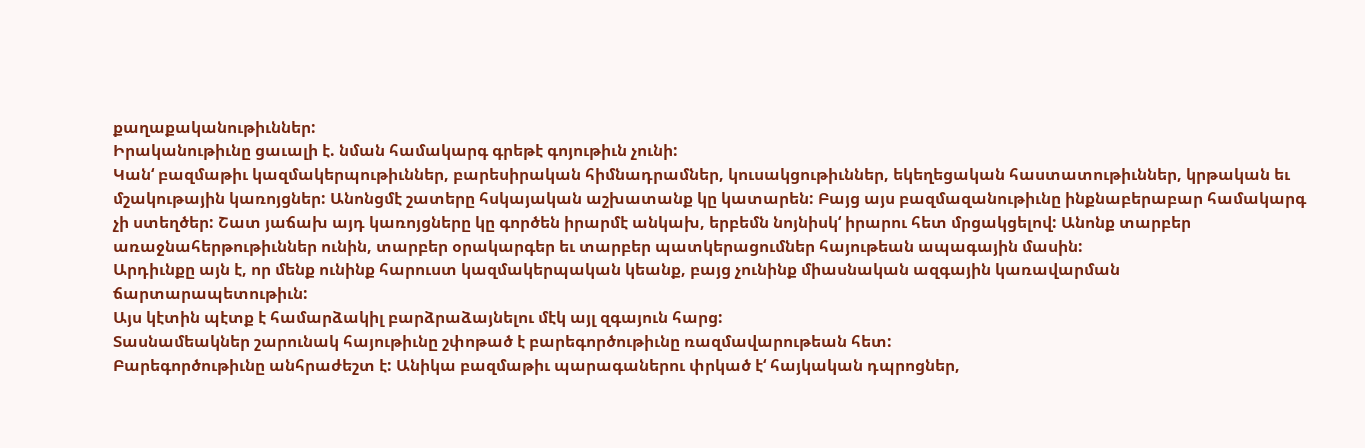քաղաքականութիւններ:
Իրականութիւնը ցաւալի է. նման համակարգ գրեթէ գոյութիւն չունի:
Կան‘ բազմաթիւ կազմակերպութիւններ, բարեսիրական հիմնադրամներ, կուսակցութիւններ, եկեղեցական հաստատութիւններ, կրթական եւ մշակութային կառոյցներ: Անոնցմէ շատերը հսկայական աշխատանք կը կատարեն: Բայց այս բազմազանութիւնը ինքնաբերաբար համակարգ չի ստեղծեր: Շատ յաճախ այդ կառոյցները կը գործեն իրարմէ անկախ, երբեմն նոյնիսկ‘ իրարու հետ մրցակցելով: Անոնք տարբեր առաջնահերթութիւններ ունին, տարբեր օրակարգեր եւ տարբեր պատկերացումներ հայութեան ապագային մասին:
Արդիւնքը այն է, որ մենք ունինք հարուստ կազմակերպական կեանք, բայց չունինք միասնական ազգային կառավարման ճարտարապետութիւն:
Այս կէտին պէտք է համարձակիլ բարձրաձայնելու մէկ այլ զգայուն հարց:
Տասնամեակներ շարունակ հայութիւնը շփոթած է բարեգործութիւնը ռազմավարութեան հետ:
Բարեգործութիւնը անհրաժեշտ է: Անիկա բազմաթիւ պարագաներու փրկած է‘ հայկական դպրոցներ,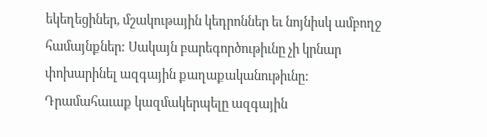եկեղեցիներ, մշակութային կեդրոններ եւ նոյնիսկ ամբողջ համայնքներ: Սակայն բարեգործութիւնը չի կրնար փոխարինել ազգային քաղաքականութիւնը:
Դրամահաւաք կազմակերպելը ազգային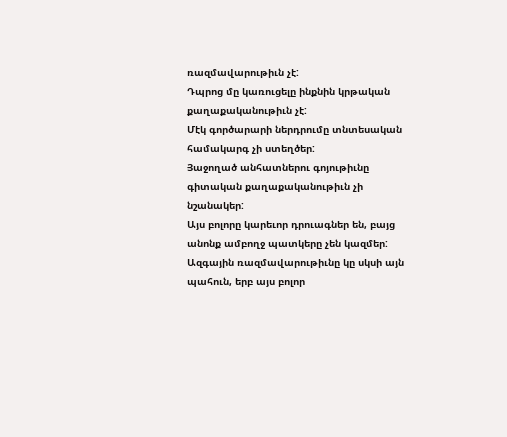ռազմավարութիւն չէ:
Դպրոց մը կառուցելը ինքնին կրթական քաղաքականութիւն չէ:
Մէկ գործարարի ներդրումը տնտեսական համակարգ չի ստեղծեր:
Յաջողած անհատներու գոյութիւնը գիտական քաղաքականութիւն չի նշանակեր:
Այս բոլորը կարեւոր դրուագներ են, բայց անոնք ամբողջ պատկերը չեն կազմեր:
Ազգային ռազմավարութիւնը կը սկսի այն պահուն, երբ այս բոլոր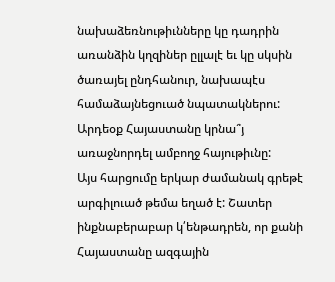նախաձեռնութիւնները կը դադրին առանձին կղզիներ ըլլալէ եւ կը սկսին ծառայել ընդհանուր, նախապէս համաձայնեցուած նպատակներու:
Արդեօք Հայաստանը կրնա՞յ առաջնորդել ամբողջ հայութիւնը:
Այս հարցումը երկար ժամանակ գրեթէ արգիլուած թեմա եղած է: Շատեր ինքնաբերաբար կ՛ենթադրեն, որ քանի Հայաստանը ազգային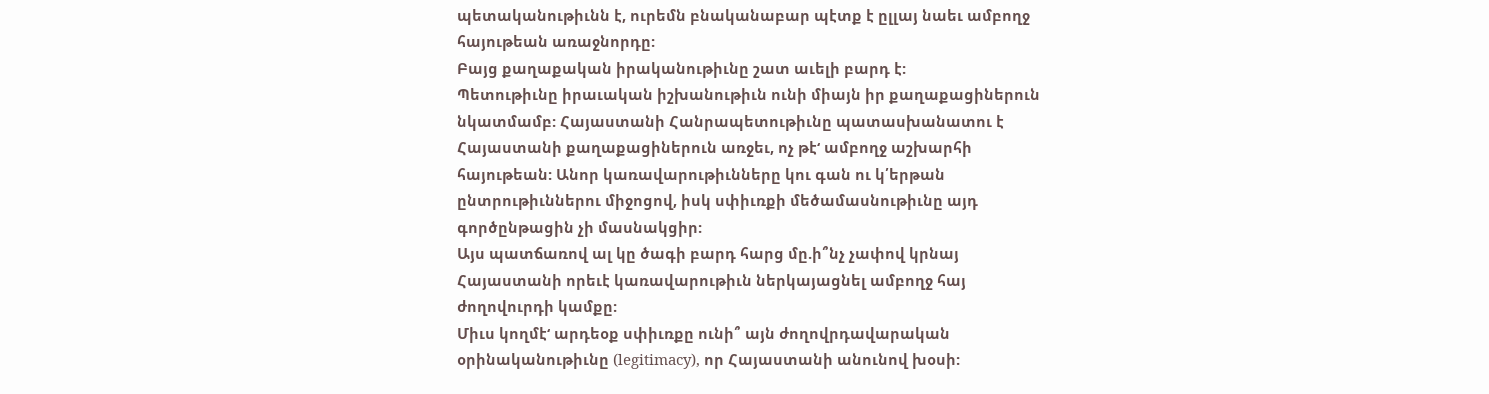պետականութիւնն է, ուրեմն բնականաբար պէտք է ըլլայ նաեւ ամբողջ հայութեան առաջնորդը:
Բայց քաղաքական իրականութիւնը շատ աւելի բարդ է:
Պետութիւնը իրաւական իշխանութիւն ունի միայն իր քաղաքացիներուն նկատմամբ: Հայաստանի Հանրապետութիւնը պատասխանատու է Հայաստանի քաղաքացիներուն առջեւ, ոչ թէ‘ ամբողջ աշխարհի հայութեան: Անոր կառավարութիւնները կու գան ու կ՛երթան ընտրութիւններու միջոցով, իսկ սփիւռքի մեծամասնութիւնը այդ գործընթացին չի մասնակցիր:
Այս պատճառով ալ կը ծագի բարդ հարց մը.ի՞նչ չափով կրնայ Հայաստանի որեւէ կառավարութիւն ներկայացնել ամբողջ հայ ժողովուրդի կամքը:
Միւս կողմէ‘ արդեօք սփիւռքը ունի՞ այն ժողովրդավարական օրինականութիւնը (legitimacy), որ Հայաստանի անունով խօսի: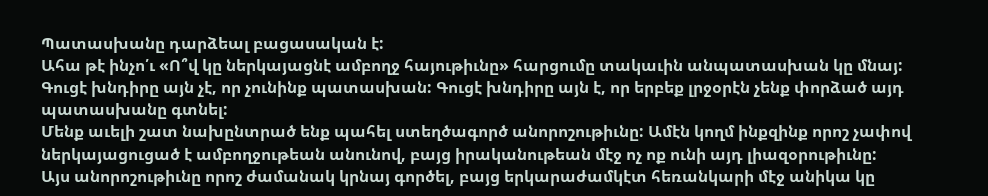Պատասխանը դարձեալ բացասական է:
Ահա թէ ինչո՛ւ «Ո՞վ կը ներկայացնէ ամբողջ հայութիւնը» հարցումը տակաւին անպատասխան կը մնայ:
Գուցէ խնդիրը այն չէ, որ չունինք պատասխան: Գուցէ խնդիրը այն է, որ երբեք լրջօրէն չենք փորձած այդ պատասխանը գտնել:
Մենք աւելի շատ նախընտրած ենք պահել ստեղծագործ անորոշութիւնը: Ամէն կողմ ինքզինք որոշ չափով ներկայացուցած է ամբողջութեան անունով, բայց իրականութեան մէջ ոչ ոք ունի այդ լիազօրութիւնը:
Այս անորոշութիւնը որոշ ժամանակ կրնայ գործել, բայց երկարաժամկէտ հեռանկարի մէջ անիկա կը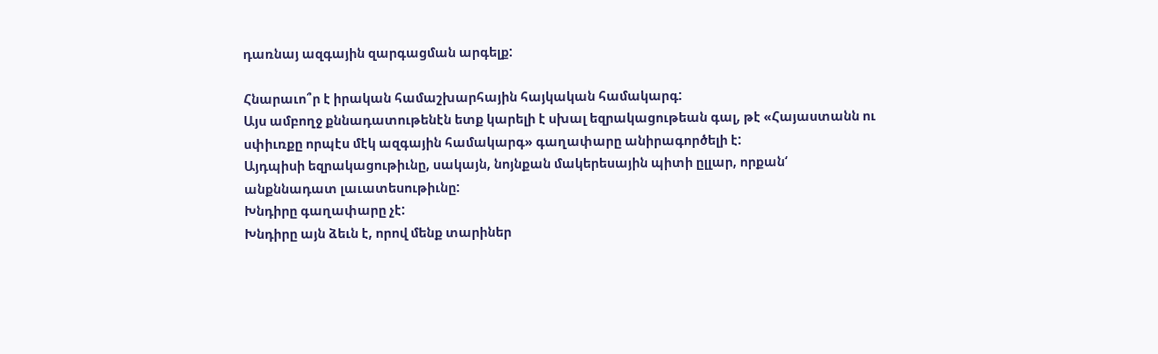դառնայ ազգային զարգացման արգելք:

Հնարաւո՞ր է իրական համաշխարհային հայկական համակարգ:
Այս ամբողջ քննադատութենէն ետք կարելի է սխալ եզրակացութեան գալ, թէ «Հայաստանն ու սփիւռքը որպէս մէկ ազգային համակարգ» գաղափարը անիրագործելի է:
Այդպիսի եզրակացութիւնը, սակայն, նոյնքան մակերեսային պիտի ըլլար, որքան‘ անքննադատ լաւատեսութիւնը:
Խնդիրը գաղափարը չէ:
Խնդիրը այն ձեւն է, որով մենք տարիներ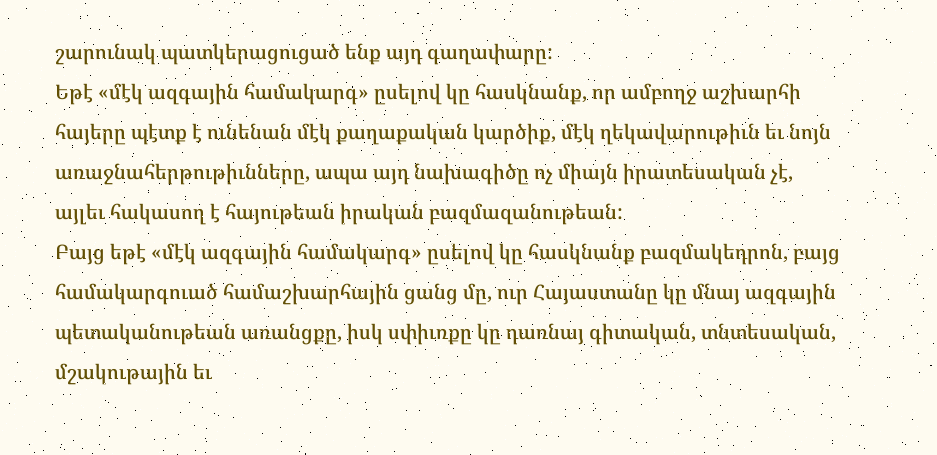շարունակ պատկերացուցած ենք այդ գաղափարը:
Եթէ «մէկ ազգային համակարգ» ըսելով կը հասկնանք, որ ամբողջ աշխարհի հայերը պէտք է ունենան մէկ քաղաքական կարծիք, մէկ ղեկավարութիւն եւ նոյն առաջնահերթութիւնները, ապա այդ նախագիծը ոչ միայն իրատեսական չէ, այլեւ հակասող է հայութեան իրական բազմազանութեան:
Բայց եթէ «մէկ ազգային համակարգ» ըսելով կը հասկնանք բազմակեդրոն, բայց համակարգուած համաշխարհային ցանց մը, ուր Հայաստանը կը մնայ ազգային պետականութեան առանցքը, իսկ սփիւռքը կը դառնայ գիտական, տնտեսական, մշակութային եւ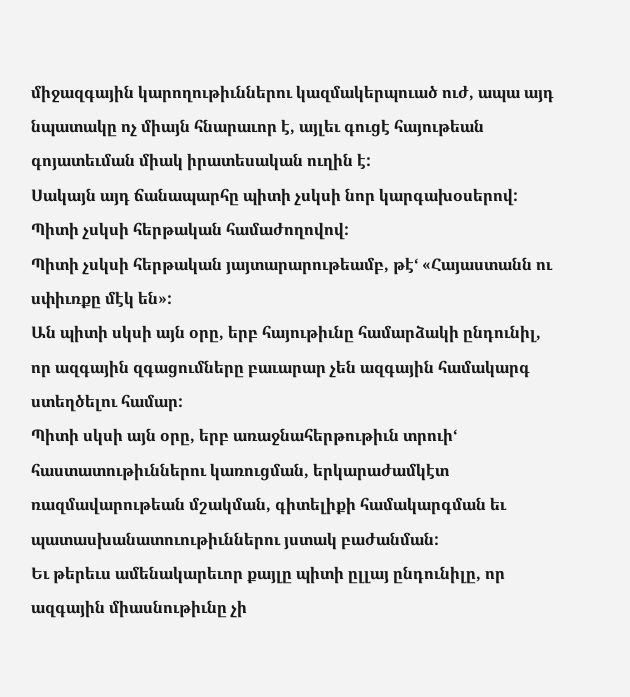միջազգային կարողութիւններու կազմակերպուած ուժ, ապա այդ նպատակը ոչ միայն հնարաւոր է, այլեւ գուցէ հայութեան գոյատեւման միակ իրատեսական ուղին է:
Սակայն այդ ճանապարհը պիտի չսկսի նոր կարգախօսերով:
Պիտի չսկսի հերթական համաժողովով:
Պիտի չսկսի հերթական յայտարարութեամբ, թէ‘ «Հայաստանն ու սփիւռքը մէկ են»:
Ան պիտի սկսի այն օրը, երբ հայութիւնը համարձակի ընդունիլ, որ ազգային զգացումները բաւարար չեն ազգային համակարգ ստեղծելու համար:
Պիտի սկսի այն օրը, երբ առաջնահերթութիւն տրուի‘ հաստատութիւններու կառուցման, երկարաժամկէտ ռազմավարութեան մշակման, գիտելիքի համակարգման եւ պատասխանատուութիւններու յստակ բաժանման:
Եւ թերեւս ամենակարեւոր քայլը պիտի ըլլայ ընդունիլը, որ ազգային միասնութիւնը չի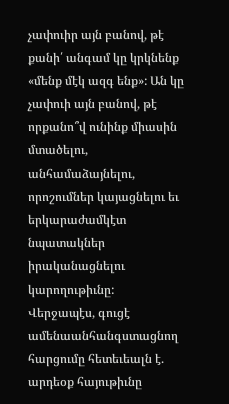չափուիր այն բանով, թէ քանի՛ անգամ կը կրկնենք «մենք մէկ ազգ ենք»: Ան կը չափուի այն բանով, թէ որքանո՞վ ունինք միասին մտածելու, անհամաձայնելու, որոշումներ կայացնելու եւ երկարաժամկէտ նպատակներ իրականացնելու կարողութիւնը:
Վերջապէս, գուցէ ամենաանհանգստացնող հարցումը հետեւեալն է. արդեօք հայութիւնը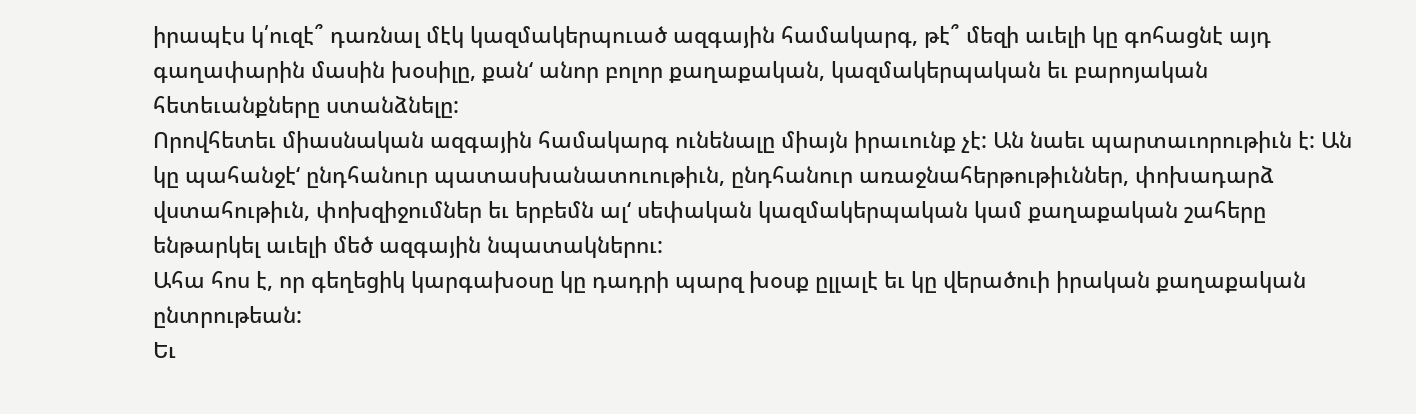իրապէս կ՛ուզէ՞ դառնալ մէկ կազմակերպուած ազգային համակարգ, թէ՞ մեզի աւելի կը գոհացնէ այդ գաղափարին մասին խօսիլը, քան‘ անոր բոլոր քաղաքական, կազմակերպական եւ բարոյական հետեւանքները ստանձնելը:
Որովհետեւ միասնական ազգային համակարգ ունենալը միայն իրաւունք չէ: Ան նաեւ պարտաւորութիւն է: Ան կը պահանջէ‘ ընդհանուր պատասխանատուութիւն, ընդհանուր առաջնահերթութիւններ, փոխադարձ վստահութիւն, փոխզիջումներ եւ երբեմն ալ‘ սեփական կազմակերպական կամ քաղաքական շահերը ենթարկել աւելի մեծ ազգային նպատակներու:
Ահա հոս է, որ գեղեցիկ կարգախօսը կը դադրի պարզ խօսք ըլլալէ եւ կը վերածուի իրական քաղաքական ընտրութեան:
Եւ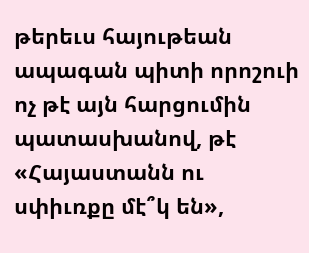թերեւս հայութեան ապագան պիտի որոշուի ոչ թէ այն հարցումին պատասխանով, թէ «Հայաստանն ու սփիւռքը մէ՞կ են»,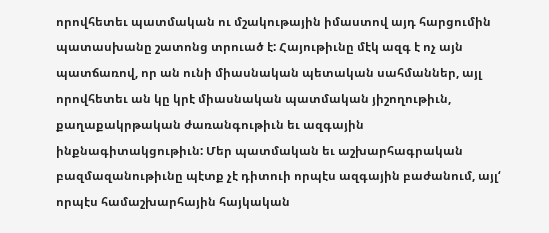որովհետեւ պատմական ու մշակութային իմաստով այդ հարցումին պատասխանը շատոնց տրուած է: Հայութիւնը մէկ ազգ է ոչ այն պատճառով, որ ան ունի միասնական պետական սահմաններ, այլ որովհետեւ ան կը կրէ միասնական պատմական յիշողութիւն, քաղաքակրթական ժառանգութիւն եւ ազգային ինքնագիտակցութիւն: Մեր պատմական եւ աշխարհագրական բազմազանութիւնը պէտք չէ դիտուի որպէս ազգային բաժանում, այլ‘ որպէս համաշխարհային հայկական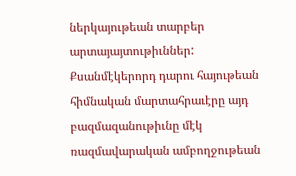ներկայութեան տարբեր արտայայտութիւններ:
Քսանմէկերորդ դարու հայութեան հիմնական մարտահրաւէրը այդ բազմազանութիւնը մէկ ռազմավարական ամբողջութեան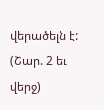վերածելն է:
(Շար. 2 եւ վերջ)